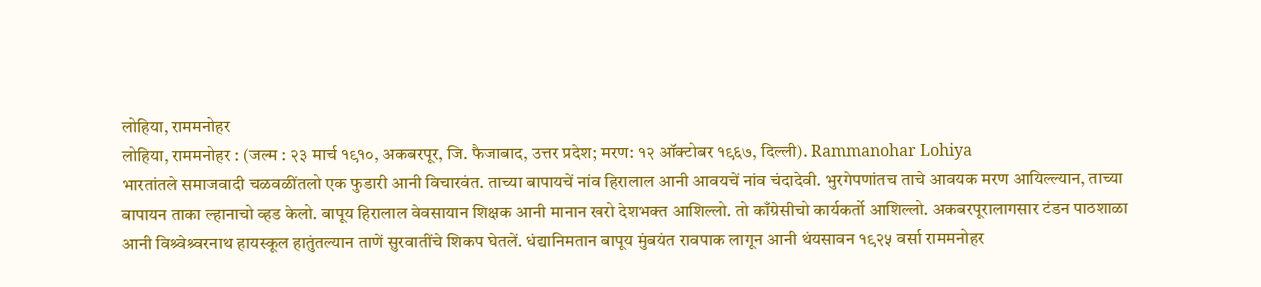लोहिया, राममनोहर
लोहिया, राममनोहर : (जल्म : २३ मार्च १९१०, अकबरपूर, जि. फैजाबाद, उत्तर प्रदेश; मरण: १२ ऑक्टोबर १९६७, दिल्ली). Rammanohar Lohiya
भारतांतले समाजवादी चळवळींतलो एक फुडारी आनी विचारवंत. ताच्या बापायचें नांव हिरालाल आनी आवयचें नांव चंदादेवी. भुरगेपणांतच ताचे आवयक मरण आयिल्ल्यान, ताच्या बापायन ताका ल्हानाचो व्हड केलो. बापूय हिरालाल वेवसायान शिक्षक आनी मानान खरो देशभक्त आशिल्लो. तो काँग्रेसीचो कार्यकर्तो आशिल्लो. अकबरपूरालागसार टंडन पाठशाळा आनी विश्र्वेश्र्वरनाथ हायस्कूल हातुंतल्यान ताणें सुरवातींचे शिकप घेतलें. धंद्यानिमतान बापूय मुंबयंत रावपाक लागून आनी थंयसावन १९२५ वर्सा राममनोहर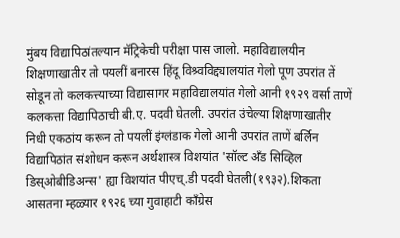मुंबय विद्यापिठांतल्यान मॅट्रिकेची परीक्षा पास जालो. महाविद्यालयीन शिक्षणाखातीर तो पयलीं बनारस हिंदू विश्र्वविद्द्यालयांत गेलो पूण उपरांत तें सोडून तो कलकत्त्याच्या विद्यासागर महाविद्यालयांत गेलो आनी १९२९ वर्सा ताणें कलकत्ता विद्यापिठाची बी.ए. पदवी घेतली. उपरांत उंचेल्या शिक्षणाखातीर निधी एकठांय करून तो पयलीं इंग्लंडाक गेलो आनी उपरांत ताणें बर्लिन विद्यापिठांत संशोधन करून अर्थशास्त्र विशयांत 'सॉल्ट अँड सिव्हिल डिस्ओबीडिअन्स' ह्या विशयांत पीएच्.डी पदवी घेतली(१९३२).शिकता आसतना म्हळ्यार १९२६ च्या गुवाहाटी काँग्रेस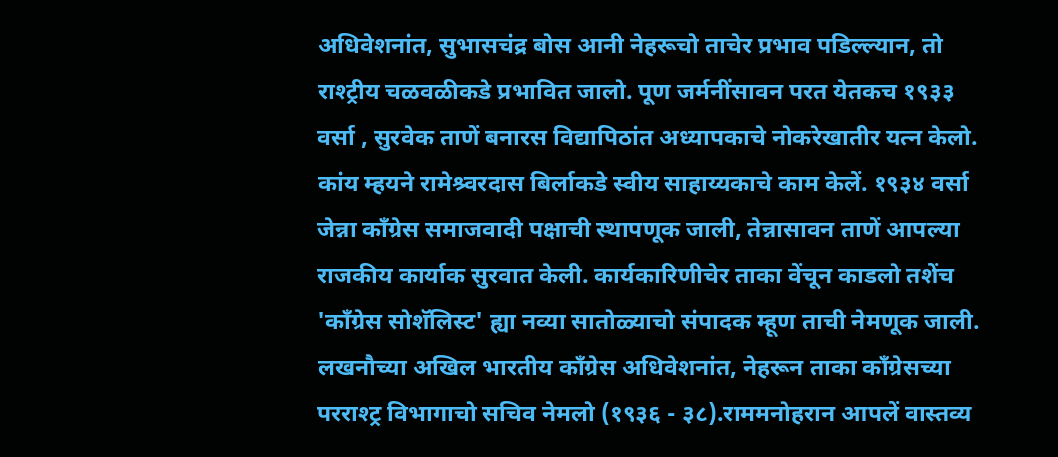अधिवेशनांत, सुभासचंद्र बोस आनी नेहरूचो ताचेर प्रभाव पडिल्ल्यान, तो राश्ट्रीय चळवळीकडे प्रभावित जालो. पूण जर्मनींसावन परत येतकच १९३३ वर्सा , सुरवेक ताणें बनारस विद्यापिठांत अध्यापकाचे नोकरेखातीर यत्न केलो. कांय म्हयने रामेश्र्वरदास बिर्लाकडे स्वीय साहाय्यकाचे काम केलें. १९३४ वर्सा जेन्ना काँग्रेस समाजवादी पक्षाची स्थापणूक जाली, तेन्नासावन ताणें आपल्या राजकीय कार्याक सुरवात केली. कार्यकारिणीचेर ताका वेंचून काडलो तशेंच 'काँग्रेस सोशॅलिस्ट' ह्या नव्या सातोळ्याचो संपादक म्हूण ताची नेमणूक जाली. लखनौच्या अखिल भारतीय काँग्रेस अधिवेशनांत, नेहरून ताका काँग्रेसच्या परराश्ट्र विभागाचो सचिव नेमलो (१९३६ - ३८).राममनोहरान आपलें वास्तव्य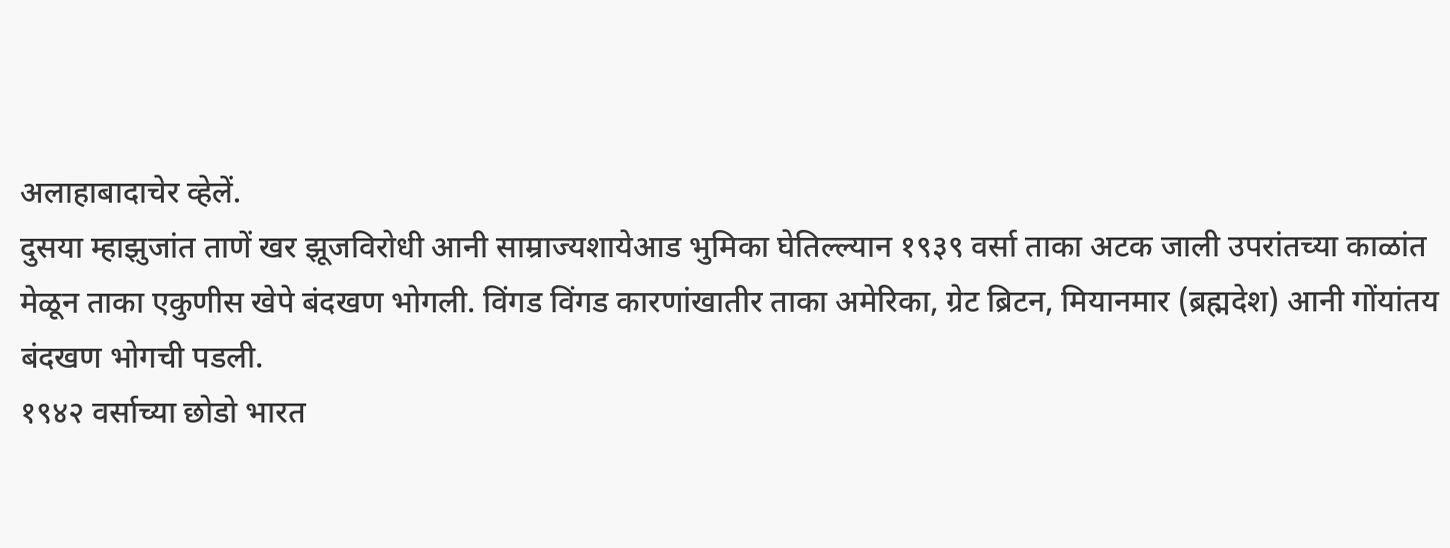अलाहाबादाचेर व्हेलें.
दुसया म्हाझुजांत ताणें खर झूजविरोधी आनी साम्राज्यशायेआड भुमिका घेतिल्ल्यान १९३९ वर्सा ताका अटक जाली उपरांतच्या काळांत मेळून ताका एकुणीस खेपे बंदखण भोगली. विंगड विंगड कारणांखातीर ताका अमेरिका, ग्रेट ब्रिटन, मियानमार (ब्रह्मदेश) आनी गोंयांतय बंदखण भोगची पडली.
१९४२ वर्साच्या छोडो भारत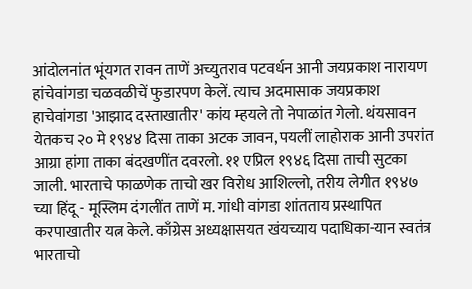आंदोलनांत भूंयगत रावन ताणें अच्युतराव पटवर्धन आनी जयप्रकाश नारायण हांचेवांगडा चळवळीचें फुडारपण केलें. त्याच अदमासाक जयप्रकाश हाचेवांगडा 'आझाद दस्ताखातीर' कांय म्हयले तो नेपाळांत गेलो. थंयसावन येतकच २० मे १९४४ दिसा ताका अटक जावन, पयलीं लाहोराक आनी उपरांत आग्रा हांगा ताका बंदखणींत दवरलो. ११ एप्रिल १९४६ दिसा ताची सुटका जाली. भारताचे फाळणेक ताचो खर विरोध आशिल्लो, तरीय लेगीत १९४७ च्या हिंदू - मूस्लिम दंगलींत ताणें म. गांधी वांगडा शांतताय प्रस्थापित करपाखातीर यत्न केले. काँग्रेस अध्यक्षासयत खंयच्याय पदाधिका-यान स्वतंत्र भारताचो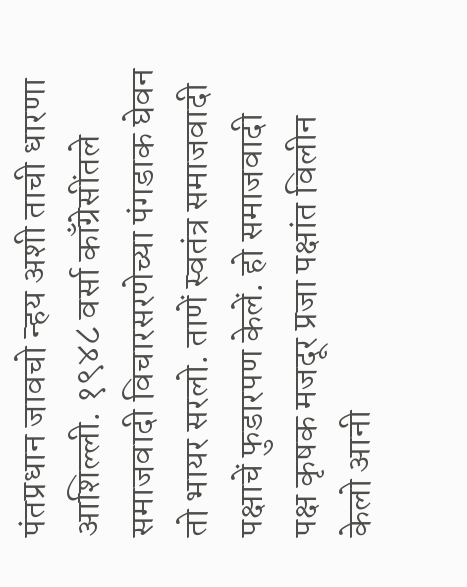पंतप्रधान जावचो न्हय अशी ताची धारणा आशिल्ली. १९४८ वर्सा काँग्रेसींतले समाजवादी विचारसरणेच्या पंगडाक घेवन तो भायर सरलो. ताणें स्वतंत्र समाजवादी पक्षाचें फुडारपण केलें. हो समाजवादी पक्ष कृषक मजदूर प्रजा पक्षांत विलीन केलो आनी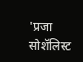'प्रजा सोशॅलिस्ट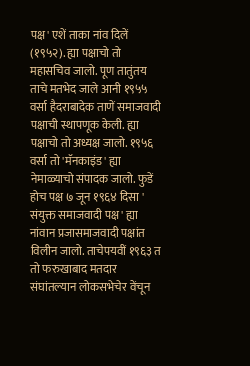पक्ष' एशें ताका नांव दिलें (१९५२). ह्या पक्षाचो तो महासचिव जालो. पूण तातुंतय ताचे मतभेद जाले आनी १९५५ वर्सा हैदराबादेक ताणें समाजवादी पक्षाची स्थापणूक केली. ह्या पक्षाचो तो अध्यक्ष जालो. १९५६ वर्सा तो 'मॅनकाइंड' ह्या नेमाळ्याचो संपादक जालो. फुडें होच पक्ष ७ जून १९६४ दिसा ' संयुक्त समाजवादी पक्ष' ह्या नांवान प्रजासमाजवादी पक्षांत विलीन जालो. ताचेपयवीं १९६३ त तो फरुखाबाद मतदार संघांतल्यान लोकसभेचेर वेंचून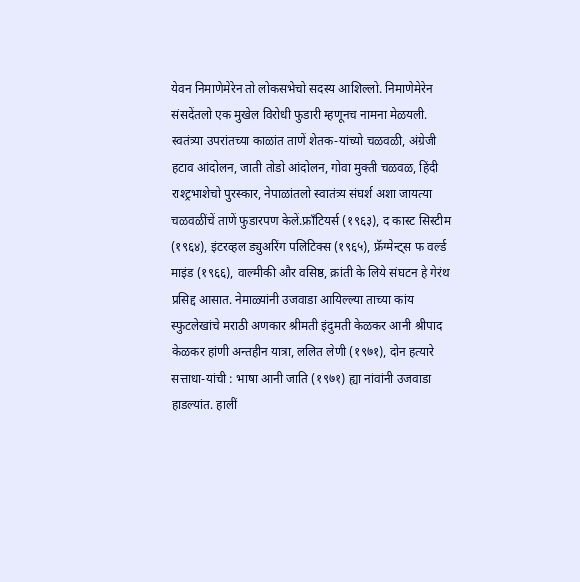येवन निमाणेमेरेन तो लोकसभेचो सदस्य आशिल्लो. निमाणेमेरेन संसदेंतलो एक मुखेल विरोधी फुडारी म्हणूनच नामना मेळयली. स्वतंत्र्या उपरांतच्या काळांत ताणें शेतक-यांच्यो चळवळी, अंग्रेजी हटाव आंदोलन, जाती तोडो आंदोलन, गोवा मुक्ती चळवळ, हिंदी राश्ट्रभाशेचो पुरस्कार, नेपाळांतलो स्वातंत्र्य संघर्श अशा जायत्या चळवळींचें ताणें फुडारपण केलें.फ्राँटियर्स (१९६३), द कास्ट सिस्टीम (१९६४), इंटरव्हल ड्युअरिंग पलिटिक्स (१९६५), फ्रॅग्मेन्ट्स फ वर्ल्ड माइंड (१९६६), वाल्मीकी और वसिष्ठ, क्रांती के लिये संघटन हे गेरंथ प्रसिद्द आसात. नेमाळ्यांनी उजवाडा आयिल्ल्या ताच्या कांय स्फुटलेखांचे मराठी अणकार श्रीमती इंदुमती केळकर आनी श्रीपाद केळकर हांणी अन्तहीन यात्रा, ललित लेणी (१९७१), दोन हत्यारे सत्ताधा-यांची : भाषा आनी जाति (१९७१) ह्या नांवांनी उजवाडा हाडल्यांत. हालीं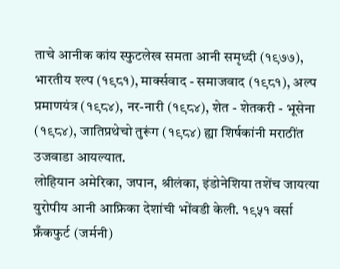ताचे आनीक कांय स्फुटलेख समता आनी समृध्दी (१९७७), भारतीय श्ल्प (१९८१), मार्क्सवाद - समाजवाद (१९८१), अल्प प्रमाणयंत्र (१९८४), नर-नारी (१९८४), शेत - शेतकरी - भूसेना (१९८४), जातिप्रथेचो तुरूंग (१९८४) ह्या शिर्षकांनी मराठींत उजवाडा आयल्यात.
लोहियान अमेरिका, जपान, श्रीलंका, इंडोनेशिया तशेंच जायत्या युरोपीय आनी आफ्रिका देशांची भोंवडी केली. १९५१ वर्सा फ्रँकफुर्ट (जर्मनी)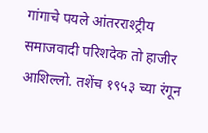गांगाचे पयले आंतरराश्ट्रीय समाजवादी परिशदेक तो हाजीर आशिल्लो. तशेंच १९५३ च्या रंगून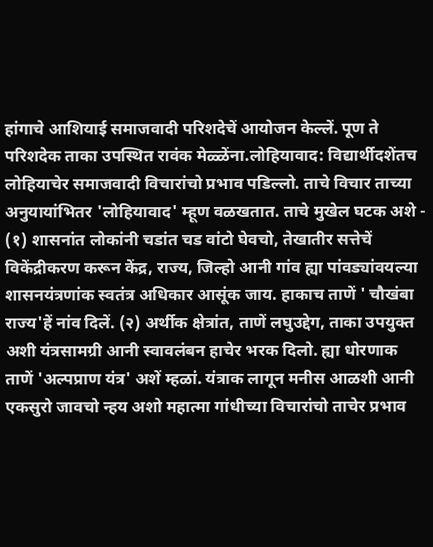हांगाचे आशियाई समाजवादी परिशदेचें आयोजन केल्लें. पूण ते परिशदेक ताका उपस्थित रावंक मेळ्ळेंना.लोहियावाद: विद्यार्थीदशेंतच लोहियाचेर समाजवादी विचारांचो प्रभाव पडिल्लो. ताचे विचार ताच्या अनुयायांभितर 'लोहियावाद' म्हूण वळखतात. ताचे मुखेल घटक अशे - (१) शासनांत लोकांनी चडांत चड वांटो घेवचो, तेखातीर सत्तेचें विकेंद्रीकरण करून केंद्र, राज्य, जिल्हो आनी गांव ह्या पांवड्यांवयल्या शासनयंत्रणांक स्वतंत्र अधिकार आसूंक जाय. हाकाच ताणें ' चौखंबा राज्य'हें नांव दिलें. (२) अर्थीक क्षेत्रांत, ताणें लघुउद्देग, ताका उपयुक्त अशी यंत्रसामग्री आनी स्वावलंबन हाचेर भरक दिलो. ह्या धोरणाक ताणें 'अल्पप्राण यंत्र' अशें म्हळां. यंत्राक लागून मनीस आळशी आनी एकसुरो जावचो न्हय अशो महात्मा गांधीच्या विचारांचो ताचेर प्रभाव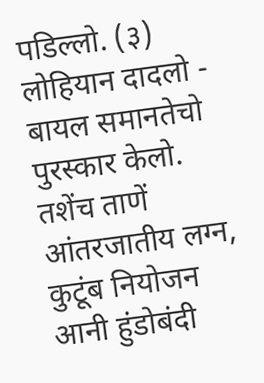पडिल्लो. (३) लोहियान दादलो - बायल समानतेचो पुरस्कार केलो. तशेंच ताणें आंतरजातीय लग्न, कुटूंब नियोजन आनी हुंडोबंदी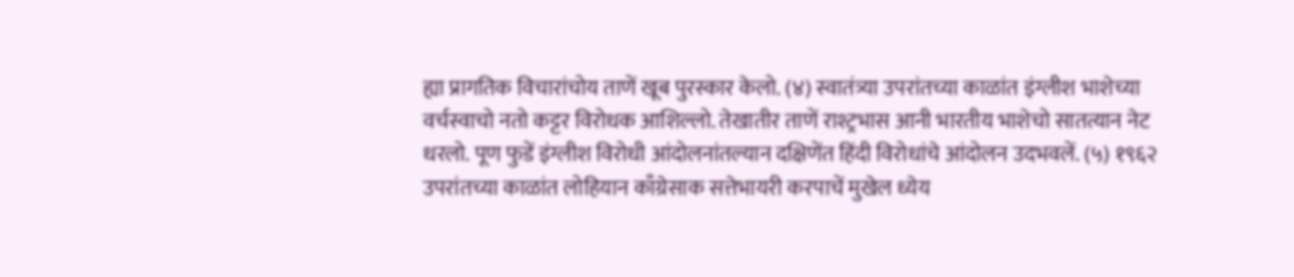ह्या प्रागतिक विचारांचोय ताणें खूब पुरस्कार केलो. (४) स्वातंत्र्या उपरांतच्या काळांत इंग्लीश भाशेच्या वर्चस्वाचो नतो कट्टर विरोधक आशिल्लो. तेखातीर ताणें राश्ट्रभास आनी भारतीय भाशेचो सातत्यान नेट धरलो. पूण फुडें इंग्लीश विरोधी आंदोलनांतल्यान दक्षिणेंत हिंदी विरोधांचे आंदोलन उदभवलें. (५) १९६२ उपरांतच्या काळांत लोहियान काँग्रेसाक सत्तेभायरी करपाचें मुखेल ध्येय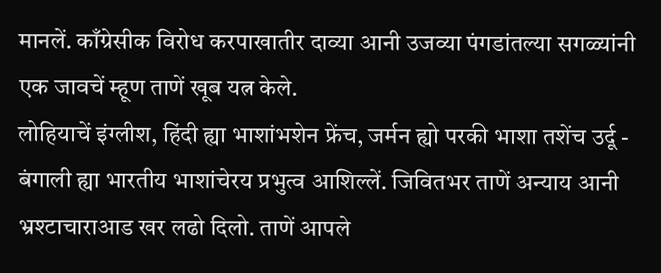मानलें. काँग्रेसीक विरोध करपाखातीर दाव्या आनी उजव्या पंगडांतल्या सगळ्यांनी एक जावचें म्हूण ताणें खूब यत्न केले.
लोहियाचें इंग्लीश, हिंदी ह्या भाशांभशेन फ्रेंच, जर्मन ह्यो परकी भाशा तशेंच उर्दू - बंगाली ह्या भारतीय भाशांचेरय प्रभुत्व आशिल्लें. जिवितभर ताणें अन्याय आनी भ्रश्टाचाराआड खर लढो दिलो. ताणें आपले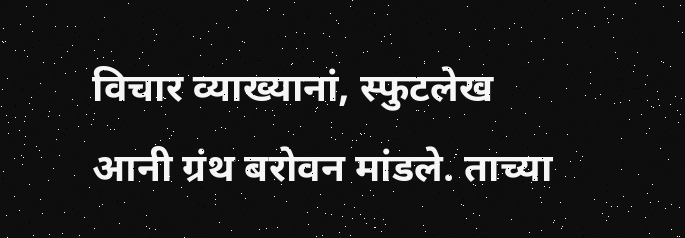विचार व्याख्यानां, स्फुटलेख आनी ग्रंथ बरोवन मांडले. ताच्या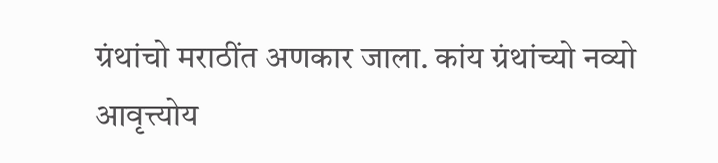ग्रंथांचो मराठींत अणकार जाला. कांय ग्रंथांच्यो नव्यो आवृत्त्योय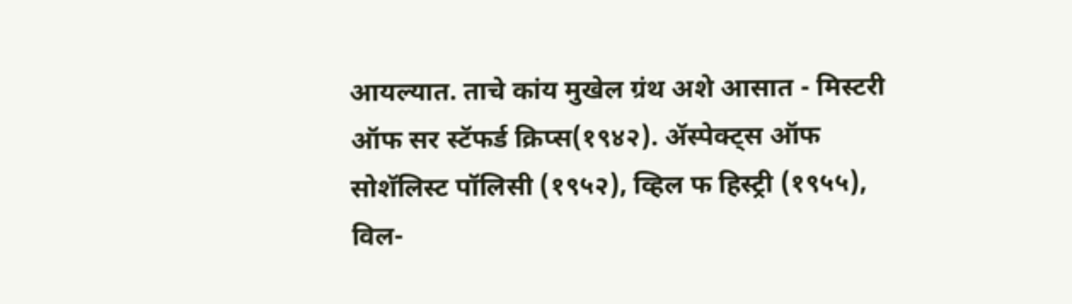आयल्यात. ताचे कांय मुखेल ग्रंथ अशे आसात - मिस्टरी ऑफ सर स्टॅफर्ड क्रिप्स(१९४२). ॲस्पेक्ट्स ऑफ सोशॅलिस्ट पॉलिसी (१९५२), व्हिल फ हिस्ट्री (१९५५), विल-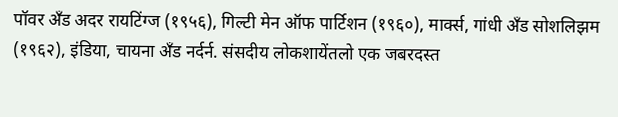पॉवर अँड अदर रायटिंग्ज (१९५६), गिल्टी मेन ऑफ पार्टिशन (१९६०), मार्क्स, गांधी अँड सोशलिझम (१९६२), इंडिया, चायना अँड नर्दर्न. संसदीय लोकशायेंतलो एक जबरदस्त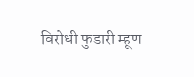विरोधी फुडारी म्हूण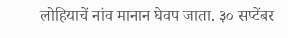लोहियाचें नांव मानान घेवप जाता. ३० सप्टेंबर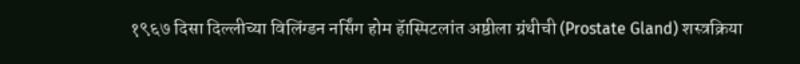१९६७ दिसा दिल्लीच्या विलिंग्डन नर्सिंग होम हॅास्पिटलांत अष्ठीला ग्रंथीची (Prostate Gland) शस्त्रक्रिया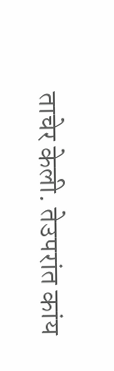ताचेर केली. तेउपरांत कांय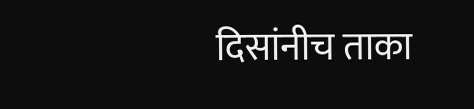दिसांनीच ताका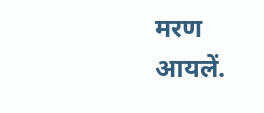मरण आयलें.